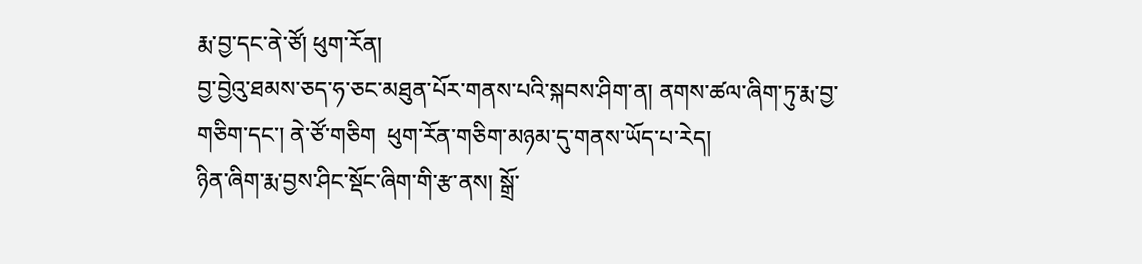རྨ་བྱ་དང་ནེ་ཙོ། ཕུག་རོན།
བྱ་བྱེའུ་ཐམས་ཅད་ཧ་ཅང་མཐུན་པོར་གནས་པའི་སྐབས་ཤིག་ན། ནགས་ཚལ་ཞིག་ཏུ་རྨ་བྱ་གཅིག་དང་། ནེ་ཙོ་གཅིག  ཕུག་རོན་གཅིག་མཉམ་དུ་གནས་ཡོད་པ་རེད།
ཉིན་ཞིག་རྨ་བྱས་ཤིང་སྡོང་ཞིག་གི་རྩ་ནས། སྒྲོ་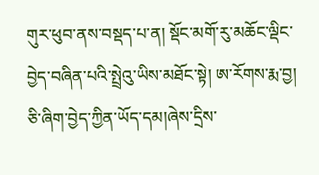གུར་ཕུབ་ནས་བསྡད་པ་ན། སྡོང་མགོ་རུ་མཆོང་ལྡིང་བྱེད་བཞིན་པའི་སྤྲེའུ་ཡིས་མཐོང་སྟེ། ཨ་རོགས་རྨ་བྱ། ཅི་ཞིག་བྱེད་ཀྱིན་ཡོད་དམ།ཞེས་དྲིས་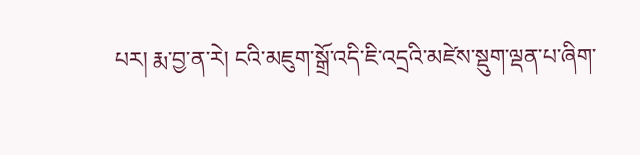པར། རྨ་བྱ་ན་རེ། ངའི་མཇུག་སྒྲོ་འདི་ཇི་འདྲའི་མཛེས་སྡུག་ལྡན་པ་ཞིག་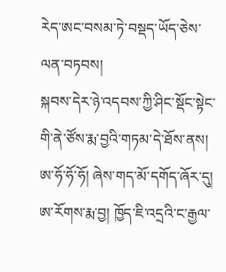རེད་ཨང་བསམ་ཏེ་བསྡད་ཡོད་ཅེས་ལན་བཏབས།
སྐབས་དེར་ཉེ་འདབས་ཀྱི་ཤིང་སྡོང་སྟེང་གི་ནེ་ཙོས་རྨ་བྱའི་གཏམ་དེ་ཐོས་ནས། ཨ་ཧོ་ཧོ་ཧོ། ཞེས་གད་མོ་དགོད་ཞོར་དུ། ཨ་རོགས་རྨ་བྱ། ཁྱོད་ཇི་འདྲའི་ང་རྒྱལ་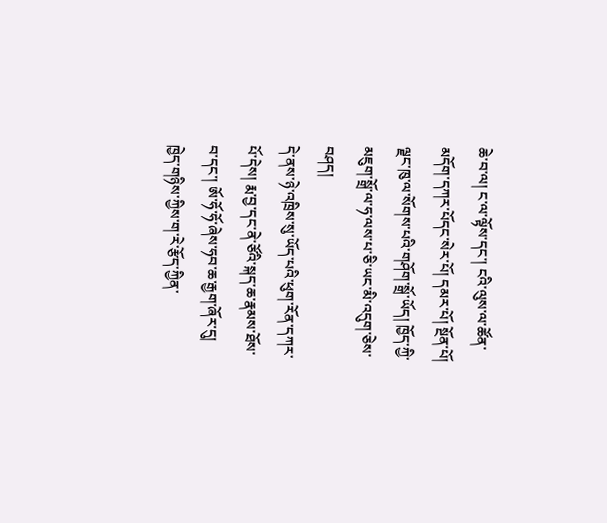ཆེ་བ་ལ། ང་ལ་ལྟོས་དང་། ངའི་ལུས་ལ་ཚོན་མདོག་དཀར་པོདང་སེར་པོ། དམར་པོ། སྔོན་པོ། ལྗང་ཁུ་ལ་སོགས་པའི་གཤོག་སྒྲོ་ཡོད། ཁྱོད་ཀྱི་མཇུག་སྒྲོ་ལ་ཧ་ལས་པ་ཅི་ཡང་མི་འདུག་ཅེས་བཤད།
དེ་ནས་ཉེ་འཁྲིས་སུ་ཡོད་པའི་ཕུག་རོན་དཀར་པོ་དེས། རྨ་བྱ་དང་ནེ་ཙོའི་སྐད་ཆ་རྣམས་ཐོས་བ་དང་། ཨོ་ཧོ་ཧོ་ཞེས་ཧབ་ཆ་རྒྱག་ཞོར་དུ། ཁྱེད་གཉིས་ཀྱིས་ག་རེ་རྩོད་ཀྱིན་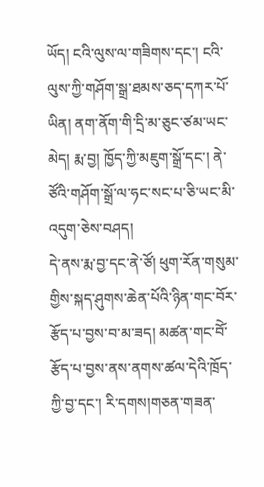ཡོད། ངའི་ལུས་ལ་གཟིགས་དང་། ངའི་ལུས་ཀྱི་གཤོག་སྒྲ་ཐམས་ཅད་དཀར་པོ་ཡིན། ནག་ནོག་གི་དྲི་མ་ཅུང་ཙམ་ཡང་མེད། རྨ་བྱ། ཁྱོད་ཀྱི་མཇུག་སྒྲོ་དང་། ནེ་ཙོའི་གཤོག་སྒྲོ་ལ་ཧང་སང་པ་ཅི་ཡང་མི་འདུག་ཅེས་བཤད།
དེ་ནས་རྨ་བྱ་དང་ནེ་ཙོ། ཕུག་རོན་གསུམ་གྱིས་སྐད་ཤུགས་ཆེན་པོའི་ཉིན་གང་བོར་རྩོད་པ་བྱས་བ་མ་ཟད། མཚན་གང་བོེ་རྩོད་པ་བྱས་ནས་ནགས་ཚལ་དེའི་ཁྲོད་ཀྱི་བྱ་དང་། རི་དགས།གཅན་གཟན་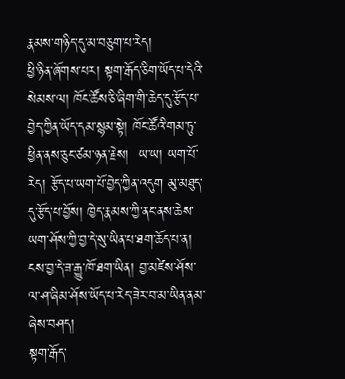རྣམས་གཉིད་དུ་མ་བཅུག་པ་རེད།
ཕྱི་ཉིན་ཞོགས་པར། སྟག་རྒོད་ཅིག་ཡོད་པ་དེའི་སེམས་ལ། ཁོང་ཚོས་ཅི་ཞིག་གི་ཆེད་དུ་རྩོད་པ་བྱེད་ཀྱིན་ཡོད་དམ་སྙམ་སྟེ། ཁོང་ཚོའི་གམ་ཏུ་ཕྱིན་ནས་ཅུང་ཙམ་ཉན་རྗེས།  ཡ་ཡ། ཡག་པོ་རེད། རྩོད་པ་ཡག་པོ་བྱེད་ཀྱིན་འདུག མུ་མཐུད་དུ་རྩོད་པ་བྱོས། ཁྱེད་རྣམས་ཀྱི་ནང་ནས་ཆེས་ཡག་ཤོས་ཀྱི་བྱ་དེ་སུ་ཡིན་པ་ཐག་ཆོད་པ་ན། ངས་བྱ་དེ་ཟ་རྒྱུ་ཁོ་ཐག་ཡིན། བྱ་མཛེས་ཤོས་ལ་ཤ་ཞིམ་ཤོས་ཡོད་པ་རེད་ཟེར་བ་མ་ཡིན་ནམ་ཞེས་བཤད།
སྟག་རྒོད་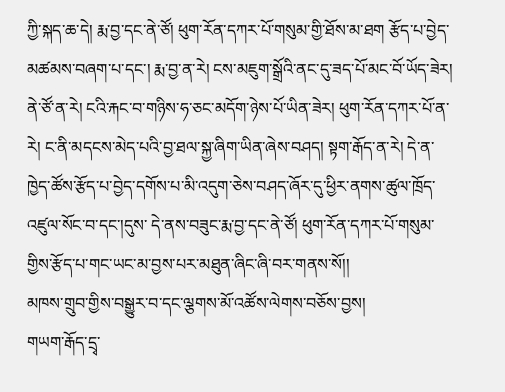ཀྱི་སྐད་ཆ་དེ། རྨ་བྱ་དང་ནེ་ཙོ། ཕུག་རོན་དཀར་པོ་གསུམ་གྱི་ཐོས་མ་ཐག རྩོད་པ་བྱེད་མཚམས་བཞག་པ་དང་། རྨ་བྱ་ན་རེ། ངས་མཇུག་སྒྲོའི་ནང་དུ་ཟད་པོ་མང་བོ་ཡོད་ཟེར། ནེ་ཙོ་ན་རེ། ངའི་རྐང་བ་གཉིས་ཧ་ཅང་མདོག་ཉེས་པོ་ཡིན་ཟེར། ཕུག་རོན་དཀར་པོ་ན་རེ། ང་ནི་མདངས་མེད་པའི་བྱ་ཐལ་སྐྱ་ཞིག་ཡིན་ཞེས་བཤད། སྟག་རྒོད་ན་རེ། དེ་ན་ཁྱེད་ཚོས་རྩོད་པ་བྱེད་དགོས་པ་མི་འདུག་ཅེས་བཤད་ཞོར་དུ་ཕྱིར་ནགས་ཚུལ་ཁྲོད་འཛུལ་སོང་བ་དང་།དུས་ དེ་ནས་བཟུང་རྨ་བྱ་དང་ནེ་ཙོ། ཕུག་རོན་དཀར་པོ་གསུམ་གྱིས་རྩོད་པ་གང་ཡང་མ་བྱས་པར་མཐུན་ཞིང་ཞི་བར་གནས་སོ།།
མཁས་གྲུབ་གྱིས་བསྒྱུར་བ་དང་ལྕགས་མོ་འཚོས་ལེགས་བཅོས་བྱས།
གཡག་རྒོད་དྲྭ་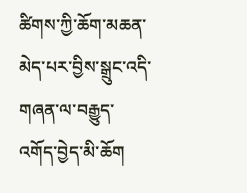ཚིགས་ཀྱི་ཆོག་མཆན་མེད་པར་བྱིས་སྒྲུང་འདི་གཞན་ལ་བརྒྱུད་འགོད་བྱེད་མི་ཆོག